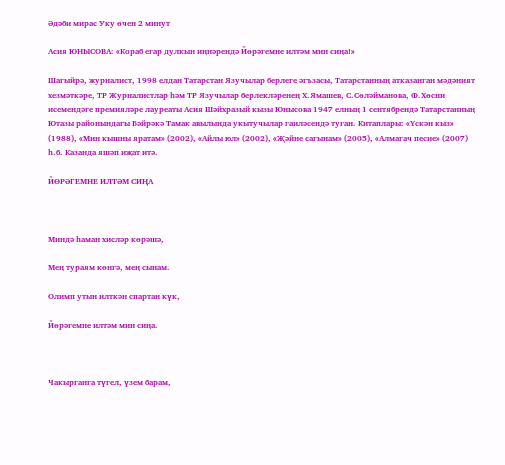Әдәби мирас Уку өчен 2 минут

Асия ЮНЫСОВА: «Кораб егар дулкын иңнәрендә Йөрәгемне илтәм мин сиңа!»

Шагыйрә, журналист, 1998 елдан Татарстан Язучылар берлеге әгъзасы, Татарстанның атказанган мәдәният хезмәткәре, ТР Журналистлар һәм ТР Язучылар берлекләренең Х.Ямашев, С.Сөләйманова, Ф.Хөсни исемендәге премияләре лауреаты Асия Шәйхразый кызы Юнысова 1947 елның 1 сентябрендә Татарстанның Ютазы районындагы Бәйрәкә Тамак авылында укытучылар гаиләсендә туган. Китаплары: «Үскән кыз» (1988), «Мин кышны яратам» (2002), «Айлы юл» (2002), «Җәйне сагынам» (2005), «Алмагач песие» (2007) һ.б. Казанда яшәп иҗат итә.

ЙӨРӘГЕМНЕ ИЛТӘМ СИҢА



Миндә һаман хисләр көрәшә,

Мең тураям көнгә, мең сынам.

Олимп утын илткән спартан күк,

Йөрәгемне илтәм мин сиңа.



Чакырганга түгел, үзем барам,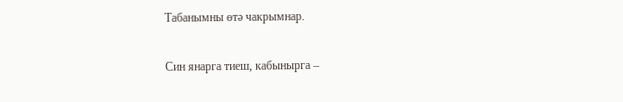Табанымны өтә чакрымнар.

Син янарга тиеш, кабынырга –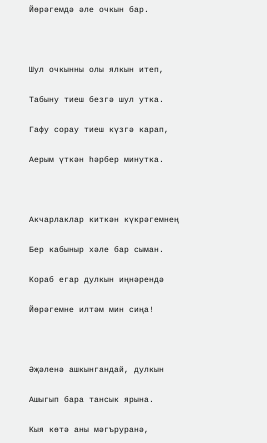Йөрәгемдә әле очкын бар.



Шул очкынны олы ялкын итеп,

Табыну тиеш безгә шул утка.

Гафу сорау тиеш күзгә карап,

Аерым үткән һәрбер минутка.



Акчарлаклар киткән күкрәгемнең

Бер кабыныр хәле бар сыман.

Кораб егар дулкын иңнәрендә

Йөрәгемне илтәм мин сиңа!



Әҗәленә ашкынгандай, дулкын

Ашыгып бара тансык ярына.

Кыя көтә аны мәгъруранә,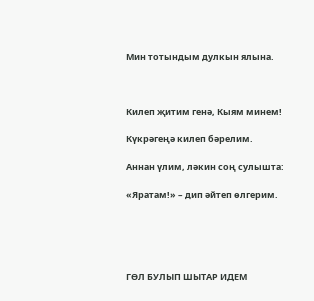Мин тотындым дулкын ялына.



Килеп җитим генә, Кыям минем!

Күкрәгеңә килеп бәрелим.

Аннан үлим, ләкин соң сулышта:

«Яратам!» – дип әйтеп өлгерим.





ГӨЛ БУЛЫП ШЫТАР ИДЕМ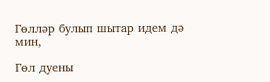Гөлләр булып шытар идем дә мин,

Гөл дуены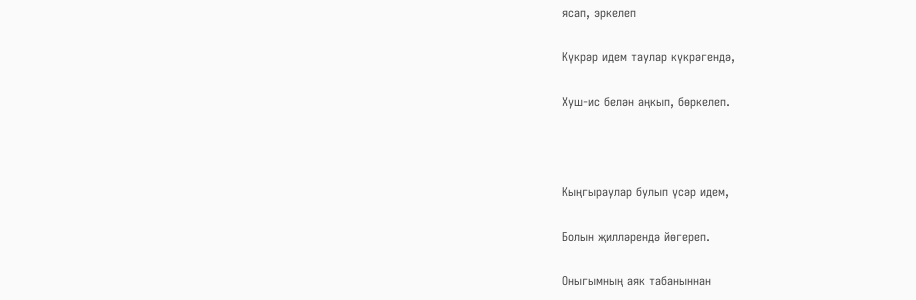ясап, эркелеп

Күкрәр идем таулар күкрәгендә,

Хуш-ис белән аңкып, бөркелеп.



Кыңгыраулар булып үсәр идем,

Болын җилләрендә йөгереп.

Оныгымның аяк табаныннан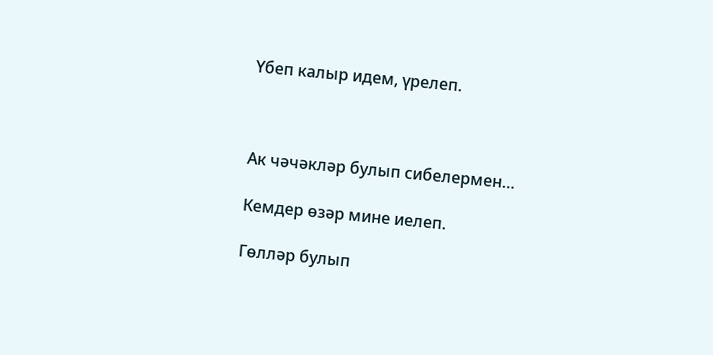Үбеп калыр идем, үрелеп.



Ак чәчәкләр булып сибелермен…

Кемдер өзәр мине иелеп.

Гөлләр булып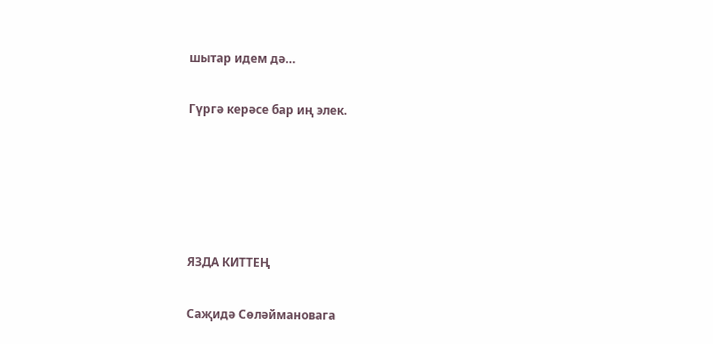шытар идем дә…

Гүргә керәсе бар иң элек.





ЯЗДА КИТТЕҢ

Саҗидә Сөләймановага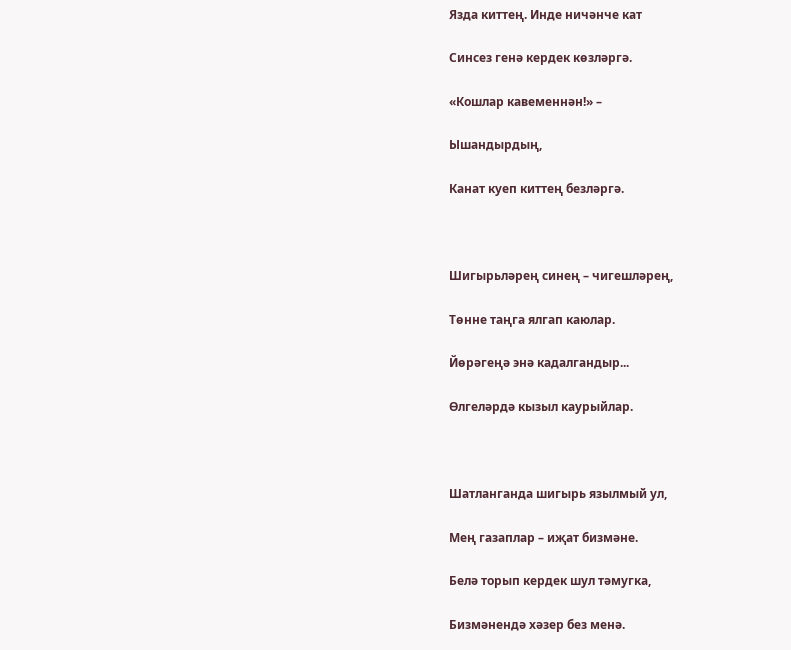Язда киттең. Инде ничәнче кат

Синсез генә кердек көзләргә.

«Кошлар кавеменнән!» –

Ышандырдың,

Канат куеп киттең безләргә.



Шигырьләрең синең – чигешләрең,

Төнне таңга ялгап каюлар.

Йөрәгеңә энә кадалгандыр...

Өлгеләрдә кызыл каурыйлар.



Шатланганда шигырь язылмый ул,

Мең газаплар – иҗат бизмәне.

Белә торып кердек шул тәмугка,

Бизмәнендә хәзер без менә.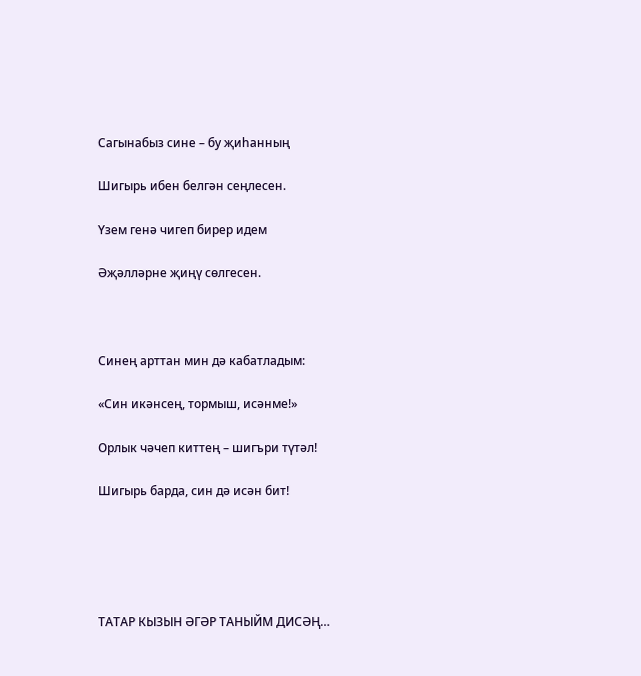Сагынабыз сине – бу җиһанның

Шигырь ибен белгән сеңлесен.

Үзем генә чигеп бирер идем

Әҗәлләрне җиңү сөлгесен.



Синең арттан мин дә кабатладым:

«Син икәнсең, тормыш, исәнме!»

Орлык чәчеп киттең – шигъри түтәл!

Шигырь барда, син дә исән бит!





ТАТАР КЫЗЫН ӘГӘР ТАНЫЙМ ДИСӘҢ…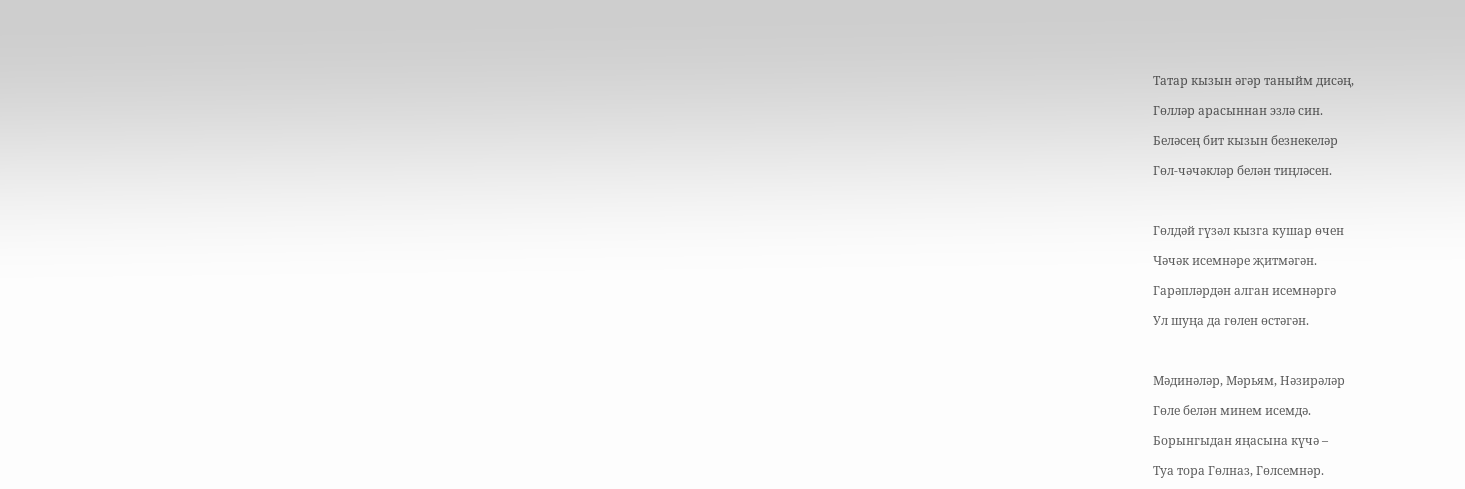Татар кызын әгәр таныйм дисәң,

Гөлләр арасыннан эзлә син.

Беләсең бит кызын безнекеләр

Гөл-чәчәкләр белән тиңләсен.



Гөлдәй гүзәл кызга кушар өчен

Чәчәк исемнәре җитмәгән.

Гарәпләрдән алган исемнәргә

Ул шуңа да гөлен өстәгән.



Мәдинәләр, Мәрьям, Нәзирәләр

Гөле белән минем исемдә.

Борынгыдан яңасына күчә –

Туа тора Гөлназ, Гөлсемнәр.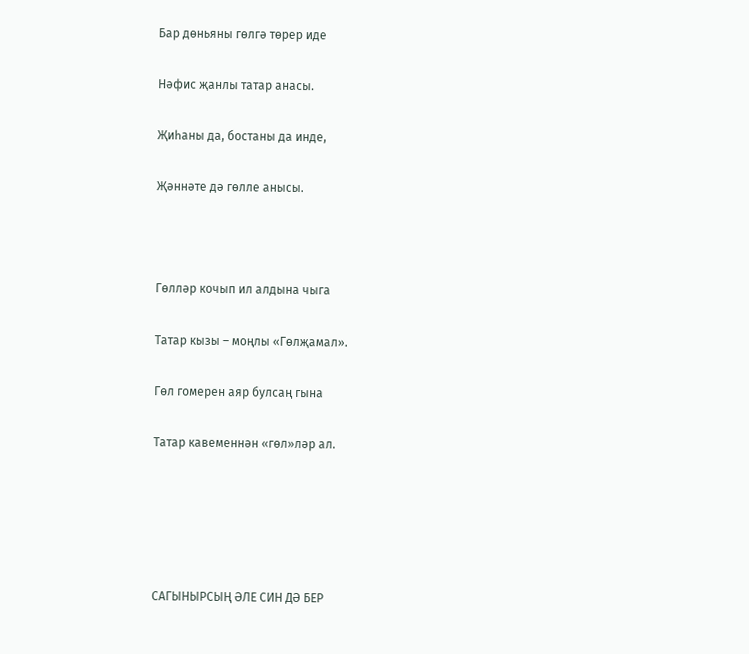Бар дөньяны гөлгә төрер иде

Нәфис җанлы татар анасы.

Җиһаны да, бостаны да инде,

Җәннәте дә гөлле анысы.



Гөлләр кочып ил алдына чыга

Татар кызы – моңлы «Гөлҗамал».

Гөл гомерен аяр булсаң гына

Татар кавеменнән «гөл»ләр ал.





САГЫНЫРСЫҢ ӘЛЕ СИН ДӘ БЕР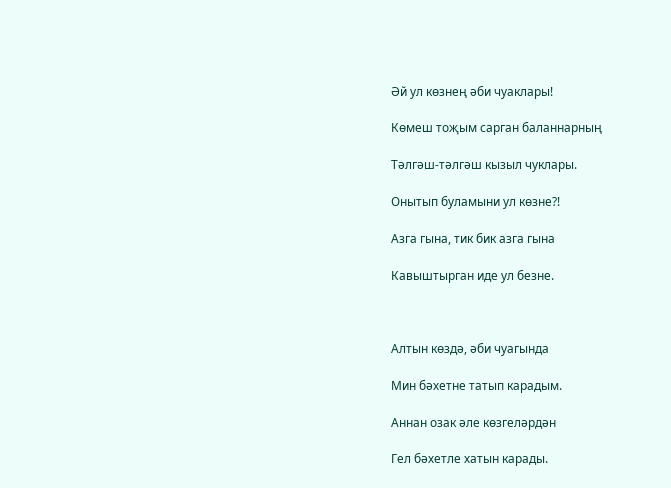Әй ул көзнең әби чуаклары!

Көмеш тоҗым сарган баланнарның

Тәлгәш-тәлгәш кызыл чуклары.

Онытып буламыни ул көзне?!

Азга гына, тик бик азга гына

Кавыштырган иде ул безне.



Алтын көздә, әби чуагында

Мин бәхетне татып карадым.

Аннан озак әле көзгеләрдән

Гел бәхетле хатын карады.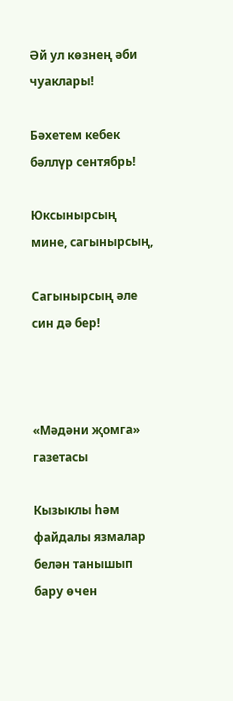Әй ул көзнең әби чуаклары!

Бәхетем кебек бәллүр сентябрь!

Юксынырсың мине, сагынырсың,

Сагынырсың әле син дә бер!



«Мәдәни җомга» газетасы

Кызыклы һәм файдалы язмалар белән танышып бару өчен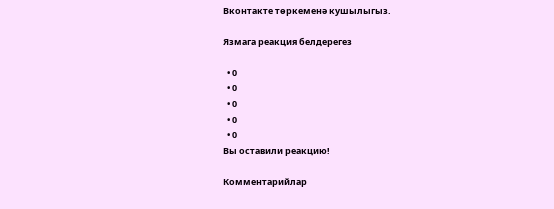Вконтакте төркеменә кушылыгыз.

Язмага реакция белдерегез

  • 0
  • 0
  • 0
  • 0
  • 0
Вы оставили реакцию!

Комментарийлар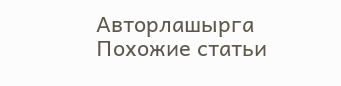Авторлашырга
Похожие статьи